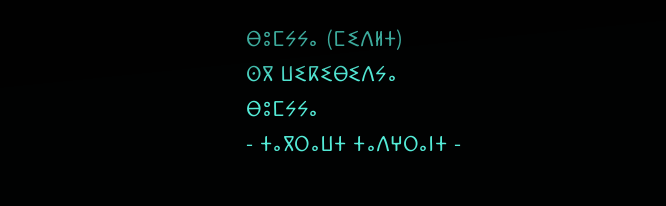ⴱⵓⵎⵢⵢⴰ (ⵎⵉⴷⵍⵜ)
ⵙⴳ ⵡⵉⴽⵉⴱⵉⴷⵢⴰ
ⴱⵓⵎⵢⵢⴰ
- ⵜⴰⴳⵔⴰⵡⵜ ⵜⴰⴷⵖⵔⴰⵏⵜ -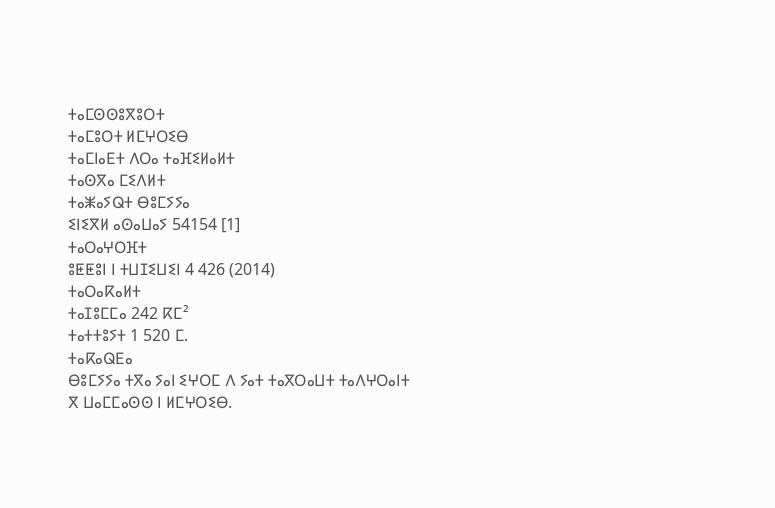ⵜⴰⵎⵙⵙⵓⴳⵓⵔⵜ
ⵜⴰⵎⵓⵔⵜ ⵍⵎⵖⵔⵉⴱ
ⵜⴰⵎⵏⴰⴹⵜ ⴷⵔⴰ ⵜⴰⴼⵉⵍⴰⵍⵜ
ⵜⴰⵙⴳⴰ ⵎⵉⴷⵍⵜ
ⵜⴰⵥⴰⵢⵕⵜ ⴱⵓⵎⵢⵢⴰ
ⵉⵏⵉⴳⵍ ⴰⵙⴰⵡⴰⵢ 54154 [1]
ⵜⴰⵔⴰⵖⵔⴼⵜ
ⵓⵟⵟⵓⵏ ⵏ ⵜⵡⵊⵉⵡⵉⵏ 4 426 (2014)
ⵜⴰⵔⴰⴽⴰⵍⵜ
ⵜⴰⵊⵓⵎⵎⴰ 242 ⴽⵎ²
ⵜⴰⵜⵜⵓⵢⵜ 1 520 ⵎ.
ⵜⴰⴽⴰⵕⴹⴰ
ⴱⵓⵎⵢⵢⴰ ⵜⴳⴰ ⵢⴰⵏ ⵉⵖⵔⵎ ⴷ ⵢⴰⵜ ⵜⴰⴳⵔⴰⵡⵜ ⵜⴰⴷⵖⵔⴰⵏⵜ ⴳ ⵡⴰⵎⵎⴰⵙⵙ ⵏ ⵍⵎⵖⵔⵉⴱ.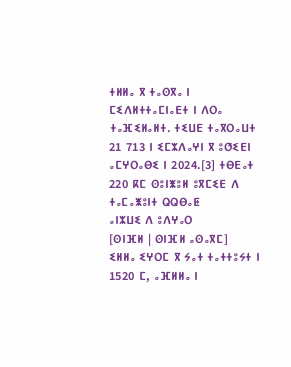ⵜⵍⵍⴰ ⴳ ⵜⴰⵙⴳⴰ ⵏ ⵎⵉⴷⵍⵜⵜⴰⵎⵏⴰⴹⵜ ⵏ ⴷⵔⴰ ⵜⴰⴼⵉⵍⴰⵍⵜ. ⵜⵉⵡⴹ ⵜⴰⴳⵔⴰⵡⵜ 21 713 ⵏ ⵉⵎⵣⴷⴰⵖⵏ ⴳ ⵓⵚⵉⴹⵏ ⴰⵎⵖⵔⴰⴱⵉ ⵏ 2024.[3] ⵜⴱⴹⴰⵜ 220 ⴽⵎ ⵙⵓⵏⵥⵓⵍ ⵓⴳⵎⵉⴹ ⴷ ⵜⴰⵎⴰⵥⵓⵏⵜ ⵕⵕⴱⴰⵟ
ⴰⵏⵣⵡⵉ ⴷ ⵓⴷⵖⴰⵔ
[ⵙⵏⴼⵍ | ⵙⵏⴼⵍ ⴰⵙⴰⴳⵎ]
ⵉⵍⵍⴰ ⵉⵖⵔⵎ ⴳ ⵢⴰⵜ ⵜⴰⵜⵜⵓⵢⵜ ⵏ 1520 ⵎ, ⴰⴼⵍⵍⴰ ⵏ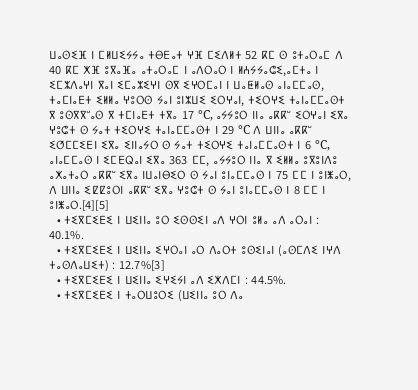ⵡⴰⵙⵉⴼ ⵏ ⵎⵍⵡⵉⵢⵢⴰ ⵜⴱⴹⴰⵜ ⵖⴼ ⵎⵉⴷⵍⵜ 52 ⴽⵎ ⵙ ⵓⵜⴰⵔⴰⵎ ⴷ 40 ⴽⵎ ⵅⴼ ⵓⴳⴰⴼⴰ ⴰⵜⴰⵔⴰⵎ ⵏ ⴰⴷⵔⴰⵔ ⵏ ⵍⵄⵢⵢⴰⵛⵉ,ⴰⵎⵜⴰ ⵏ ⵉⵎⵣⴷⴰⵖⵏ ⴳⴰⵏ ⵉⵎⴰⵣⵉⵖⵏ ⵙⴳ ⵉⵖⵔⵎⴰⵏ ⵏ ⵡⴰⵟⵍⴰⵙ ⴰⵏⴰⵎⵎⴰⵙ, ⵜⴰⵎⵏⴰⴹⵜ ⵉⵍⵍⴰ ⵖⵓⵔⵙ ⵢⴰⵏ ⵓⵏⵣⵡⵉ ⵉⵔⵖⴰⵏ, ⵜⵉⵔⵖⵉ ⵜⴰⵏⴰⵎⵎⴰⵙⵜ ⴳ ⵓⵙⴳⴳⵯⴰⵙ ⴳ ⵜⵎⵏⴰⴹⵜ ⵜⴳⴰ 17 °C, ⴰⵢⵢⵓⵔ ⵏⵏⴰ ⴰⴽⴽⵯ ⵉⵔⵖⴰⵏ ⵉⴳⴰ ⵖⵓⵛⵜ ⵙ ⵢⴰⵜ ⵜⵉⵔⵖⵉ ⵜⴰⵏⴰⵎⵎⴰⵙⵜ ⵏ 29 °C ⴷ ⵡⵏⵏⴰ ⴰⴽⴽⵯ ⵉⵚⵎⵎⵉⴹⵏ ⵉⴳⴰ ⵉⵏⵏⴰⵢⵔ ⵙ ⵢⴰⵜ ⵜⵉⵔⵖⵉ ⵜⴰⵏⴰⵎⵎⴰⵙⵜ ⵏ 6 °C, ⴰⵏⴰⵎⵎⴰⵙ ⵏ ⵉⵎⴹⵕⴰⵏ ⵉⴳⴰ 363 ⵎⵎ, ⴰⵢⵢⵓⵔ ⵏⵏⴰ ⴳ ⵉⵍⵍⴰ ⵓⴳⵓⵏⴷⵓ ⴰⵅⴰⵜⴰⵔ ⴰⴽⴽⵯ ⵉⴳⴰ ⵏⵡⴰⵏⴱⵉⵔ ⵙ ⵢⴰⵏ ⵓⵏⴰⵎⵎⴰⵙ ⵏ 75 ⵎⵎ ⵏ ⵓⵏⵥⴰⵔ, ⴷ ⵡⵏⵏⴰ ⵉⵇⵇⵓⵔⵏ ⴰⴽⴽⵯ ⵉⴳⴰ ⵖⵓⵛⵜ ⵙ ⵢⴰⵏ ⵓⵏⴰⵎⵎⴰⵙ ⵏ 8 ⵎⵎ ⵏ ⵓⵏⵥⴰⵔ.[4][5]
  • ⵜⵉⴳⵎⵉⴹⵉ ⵏ ⵡⵉⵏⵏⴰ ⵓⵔ ⵉⵙⵙⵉⵏ ⴰⴷ ⵖⵔⵏ ⵓⵍⴰ ⴰⴷ ⴰⵔⴰⵏ : 40.1%.
  • ⵜⵉⴳⵎⵉⴹⵉ ⵏ ⵡⵉⵏⵏⴰ ⵉⵖⵔⴰⵏ ⴰⵔ ⴷⴰⵔⵜ ⵓⵙⵉⵏⴰⵏ (ⴰⵙⵎⴷⵉ ⵏⵖⴷ ⵜⴰⵙⴷⴰⵡⵉⵜ) : 12.7%[3]
  • ⵜⵉⴳⵎⵉⴹⵉ ⵏ ⵡⵉⵏⵏⴰ ⵉⵖⵉⵢⵏ ⴰⴷ ⵉⵅⴷⵎⵏ : 44.5%.
  • ⵜⵉⴳⵎⵉⴹⵉ ⵏ ⵜⴰⵔⵡⵓⵔⵉ (ⵡⵉⵏⵏⴰ ⵓⵔ ⴷⴰ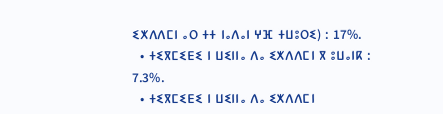ⵉⵅⴷⴷⵎⵏ ⴰⵔ ⵜⵜ ⵏⴰⴷⴰⵏ ⵖⴼ ⵜⵡⵓⵔⵉ) : 17%.
  • ⵜⵉⴳⵎⵉⴹⵉ ⵏ ⵡⵉⵏⵏⴰ ⴷⴰ ⵉⵅⴷⴷⵎⵏ ⴳ ⵓⵡⴰⵏⴽ : 7.3%.
  • ⵜⵉⴳⵎⵉⴹⵉ ⵏ ⵡⵉⵏⵏⴰ ⴷⴰ ⵉⵅⴷⴷⵎⵏ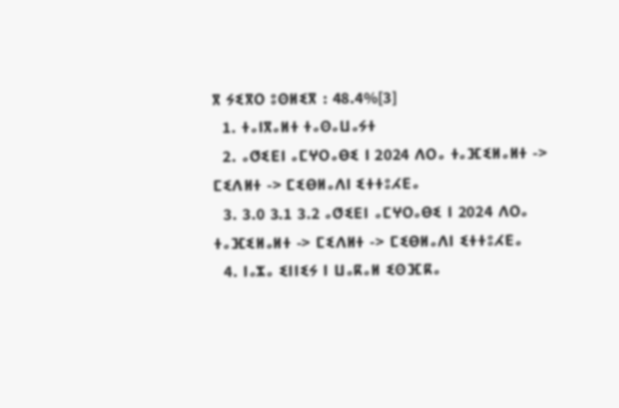ⴳ ⵢⵉⴳⵔ ⵓⵙⵍⵉⴳ : 48.4%[3]
  1. ⵜⴰⵏⴳⴰⵍⵜ ⵜⴰⵙⴰⵡⴰⵢⵜ
  2. ⴰⵚⵉⴹⵏ ⴰⵎⵖⵔⴰⴱⵉ ⵏ 2024 ⴷⵔⴰ ⵜⴰⴼⵉⵍⴰⵍⵜ -> ⵎⵉⴷⵍⵜ -> ⵎⵉⴱⵍⴰⴷⵏ ⵉⵜⵜⵓⵃⴹⴰ
  3. 3.0 3.1 3.2 ⴰⵚⵉⴹⵏ ⴰⵎⵖⵔⴰⴱⵉ ⵏ 2024 ⴷⵔⴰ ⵜⴰⴼⵉⵍⴰⵍⵜ -> ⵎⵉⴷⵍⵜ -> ⵎⵉⴱⵍⴰⴷⵏ ⵉⵜⵜⵓⵃⴹⴰ
  4. ⵏⴰⵣⴰ ⵉⵏⵏⵉⵢ ⵏ ⵡⴰⴽⴰⵍ ⵉⵙⴼⴽⴰ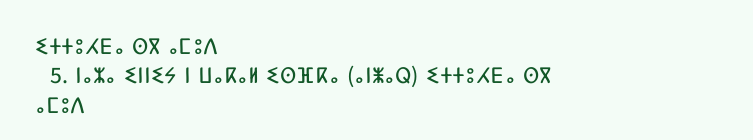ⵉⵜⵜⵓⵃⴹⴰ ⵙⴳ ⴰⵎⵓⴷ
  5. ⵏⴰⵣⴰ ⵉⵏⵏⵉⵢ ⵏ ⵡⴰⴽⴰⵍ ⵉⵙⴼⴽⴰ (ⴰⵏⵥⴰⵕ) ⵉⵜⵜⵓⵃⴹⴰ ⵙⴳ ⴰⵎⵓⴷ